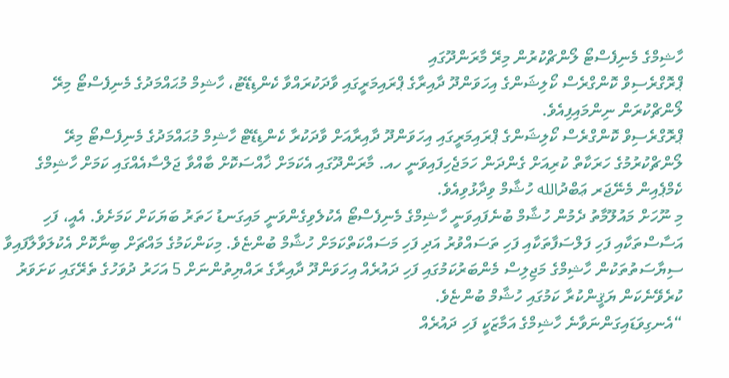ހާޝިމްގެ މެނިފެސްޓޯ ލޯންޗްކުރުން މިރޭ މާރަންދޫގައި
ޕްރޮގްރެސިވް ކޮންގްރެސް ކޯލިޝަންގެ އިހަވަންދޫ ދާއިރާގެ ޕްރައިމަރީގައި ވާދަކުރައްވާ ކެންޑިޑޭޓު، ހާޝިމް މުޙައްމަދުގެ މެނިފެސްޓޯ މިރޭ ލޯންޗްކުރަން ނިންމައިފިއެވެ.
ޕްރޮގްރެސިވް ކޮންގްރެސް ކޯލިޝަންގެ ޕްރައިމަރީގައި އިހަވަންދޫ ދާއިރާއަށް ވާދަކުރާ ކެންޑިޑޭޓް ހާޝިމް މުޙައްމަދުގެ މެނިފެސްޓޯ މިރޭ ލޯންޗްކުރުމުގެ ހަރަކާތް ކުރިއަށް ގެންދަން ހަމަޖެހިފައިވަނީ ހއ. މާރަންދޫގައި އެކަމަށް ޚާއްސަކޮށް ބާއްވާ ޖަލްސާއެއްގައި ކަމަށް ހާޝިމްގެ ކެމްޕެއިން މެނޭޖަރ ޢަބްދުالله ހުޝާމް ވިދާޅުވިއެވެ.
މި ނޫހަށް މައުލޫމާތު ދެމުން ހުޝާމް ބުނެފައިވަނީ ހާޝިމްގެ މެނިފެސްޓޯ އެކުލެވިގެންވަނީ މައިގަނޑު ހަތަރު ބަޔަކަށް ކަމަށެވެ. އެއީ، ފަހި އަސާސްތަކާއި ފަހި ފަލްސަފާތަކާއި ފަހި ތަސައްވުރު އަދި ފަހި މަސައްކަތްކަމަށް ހުޝާމް ބުންޏެވެ. މިކަންކަމުގެ މައްޗަށް ބިނާކޮށް އެކުލަވާލާފައިވާ ސިޔާސަތުތަކުން ހާޝިމްގެ މަޖިލިސް މެންބަރުކަމުގައި ފަހި ދައުރެއް އިހަވަންދޫ ދާއިރާގެ ރައްޔިތުންނަށް 5 އަހަރު ދުވަހުގެ ތެރޭގައި ކަށަވަރު ކުރެވޭނެކަން ޔަޤީންކުރާ ކަމުގައި ހުޝާމް ބުންޏެވެ.
“އެނގިވަޑައިގަންނަވާނެ ހާޝިމްގެ އަމާޒަކީ ފަހި ދައުރެއް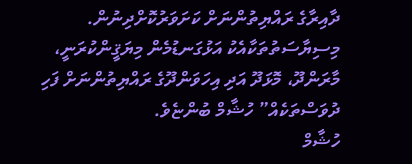ދާއިރާގެ ރައްޔިތުންނަށް ކަށަވަރުކޮށްދިނުން. މިސިޔާސަތުތަކާއެކު އަޅުގަނޑުމެން މިޔަޤީންކުރަނީ، މާރަންދޫ، މޮޅަދޫ އަދި އިހަވަންދޫގެ ރައްޔިތުންނަށް ފަހި ދުވަސްތަކެއް” ހުޝާމް ބުންޏެވެ.
ހުޝާމް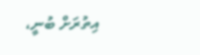އިތުރަށް ބުނީ،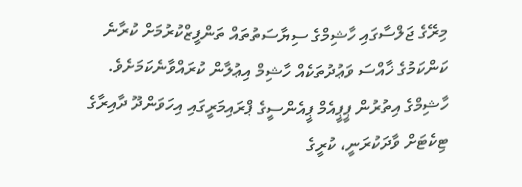މިރޭގެ ޖަލްސާގައި ހާޝިމްގެ ސިޔާސަތުތައް ތަންފީޒްކުރުމަށް ކުރާނެ ކަންކަމުގެ ޚާއްސަ ވަޢުދުތަކެއް ހާޝިމް އިޢުލާން ކުރައްވާނެކަމަށެވެ.
ހާޝިމްގެ އިތުރުން ޕީޕީއެމް ޕީއެންސީގެ ޕްރައިމަރީގައި އިހަވަންދޫ ދާއިރާގެ ޓިކެޓަށް ވާދަކުރަނީ، ކުރީގެ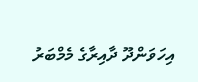އިހަވަންދޫ ދާއިރާގެ މެމްބަރު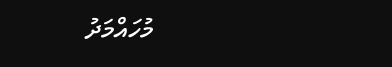މުހައްމަދު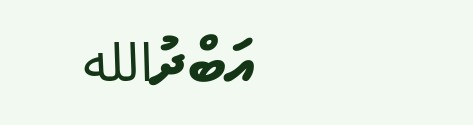އަބްދުالله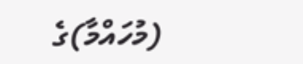(މުހައްމާ)ގެ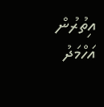އިތުރުން އަހްމަދު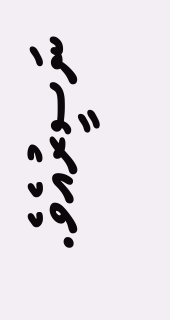ނަސީރުއެވެ.